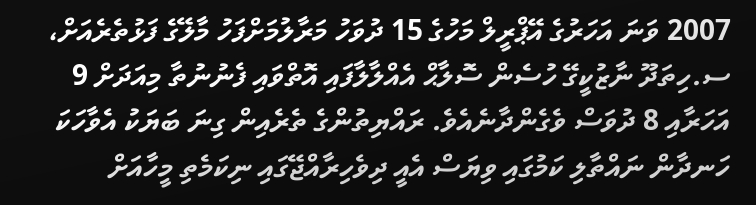2007 ވަނަ އަހަރުގެ އޭޕްރީލް މަހުގެ 15 ދުވަހު މަރާލުމަށްފަހު މާލޭގެ ފަޅުތެރެއަށް، ސ.ހިތަދޫ ނާޒުކީގޭ ހުސެން ސޮލާޙް އެއްލާލާފައި އޮތްވައި ފެނުނުތާ މިއަދަށް 9 އަހަރާއި 8 ދުވަސް ވެގެންދާނެއެވެ. ރައްޔިތުންގެ ތެރެއިން ގިނަ ބަޔަކު އެވާހަކަ ހަނދާން ނައްތާލި ކަމުގައި ވިޔަސް އެއީ ދިވެހިރާއްޖޭގައި ނިކަމެތި މީހާއަށް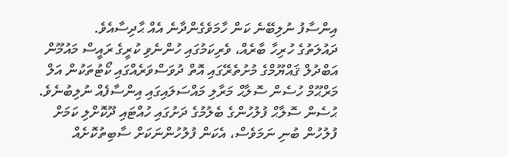އިންސާފު ނުލިބޭނެ ކަން ހާމަވެގެންދާނެ އެއް ޙާދިސާއެވެ.
ދައުލަތުގެ ހުރިހާ ބާރެއް، ވެރިކަމުގައި ހުންނެވި ކުރީގެ ރައީސް މައުމޫން އަބްދުލް ޤައްޔޫމްގެ މުށުތެރޭގައި އޮތް ދުވަސްވަރެއްގައި ކޯޓުތަކުން އަލް މަރްޙޫމް ހުސެން ސޮލާޙް މަރާލި މައްސަލައިގައި އިންސާފެއް ނުލިބުނެވެ.
ޙުސެން ސޮލާޙް ފުލުހުންގެ ބެލުމުގެ ދަށުގައި ހުއްޓައި ދޫކޮށްލި ކަމަށް ފުލުހުން ބުނި ނަމަވެސް، އެކަން ފުލުހުންނަކަށް ސާބިތުކޮށެއް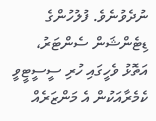ނުދެވުނެވެ. ފުލުހުންގެ ޑިޓެންޝަން ސެންޓަރު، އަތޮޅު ވެހީގައި ހުރި ސީސީޓީވީ ކެމެރާއަކުން އެ މަންޒަރެއް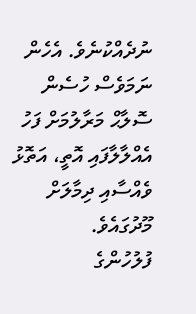ނުދެއްކުނެވެ. އެހެން ނަމަވެސް ހުސެން ސޮލާޙް މަރާލުމަށް ފަހު އެއްލާލާފައި އޮތީ، އަތޮޅު ވެއްސާއި ދިމާލަށް މޫދުގައެވެ.
ފުލުހުންގެ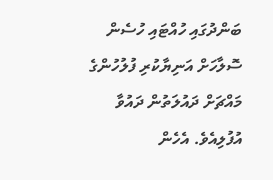ބަންދުގައި ހުއްޓައި ހުސެން ސޮލާހަށް އަނިޔާކުރި ފުލުހުންގެ މައްޗަށް ދައުލަތުން ދައުވާ އުފުލިއެވެ. އެހެން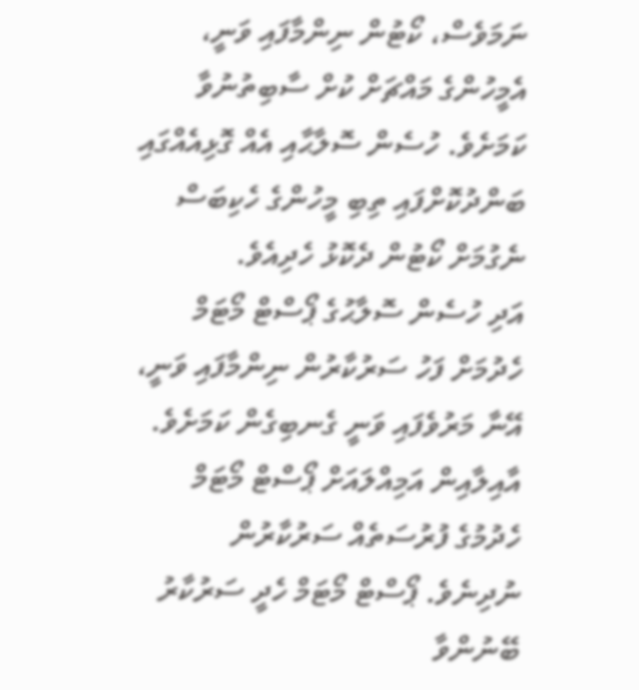ނަމަވެސް، ކޯޓުން ނިންމާފައި ވަނީ، އެމީހުންގެ މައްޗަށް ކުށް ސާބިތުނުވާ ކަމަށެވެ. ހުސެން ސޮލާޙާއި އެއް ގޮޅިއެއްގައި ބަންދުކޮށްފައި ތިބި މީހުންގެ ހެކިބަސް ނެގުމަށް ކޯޓުން ދެކޮޅު ހެދިއެވެ.
އަދި ހުސެން ސޮލާޙުގެ ޕޯސްޓް މޯޓަމް ހެދުމަށް ފަހު ސަރުކާރުން ނިންމާފައި ވަނީ، އޭނާ މަރުވެފައި ވަނީ ގެނބިގެން ކަމަށެވެ. އާއިލާއިން އަމިއްލައަށް ޕޯސްޓް މޯޓަމް ހެދުމުގެ ފުރުސަތެއް ސަރުކާރުން ނުދިނެވެ. ޕޯސްޓް މޯޓަމް ހެދީ ސަރުކާރު ބޭނުންވާ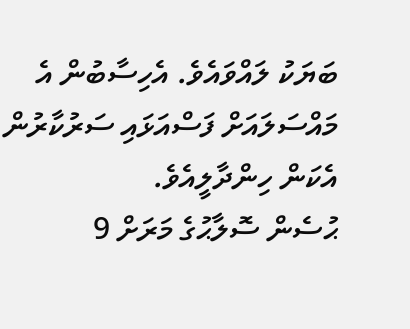ބަޔަކު ލައްވައެވެ. އެހިސާބުން އެ މައްސަލައަށް ފަސްއަޅައި ސަރުކާރުން އެކަން ހިންދާލީއެވެ.
ޙުސެން ސޮލާޙުގެ މަރަށް 9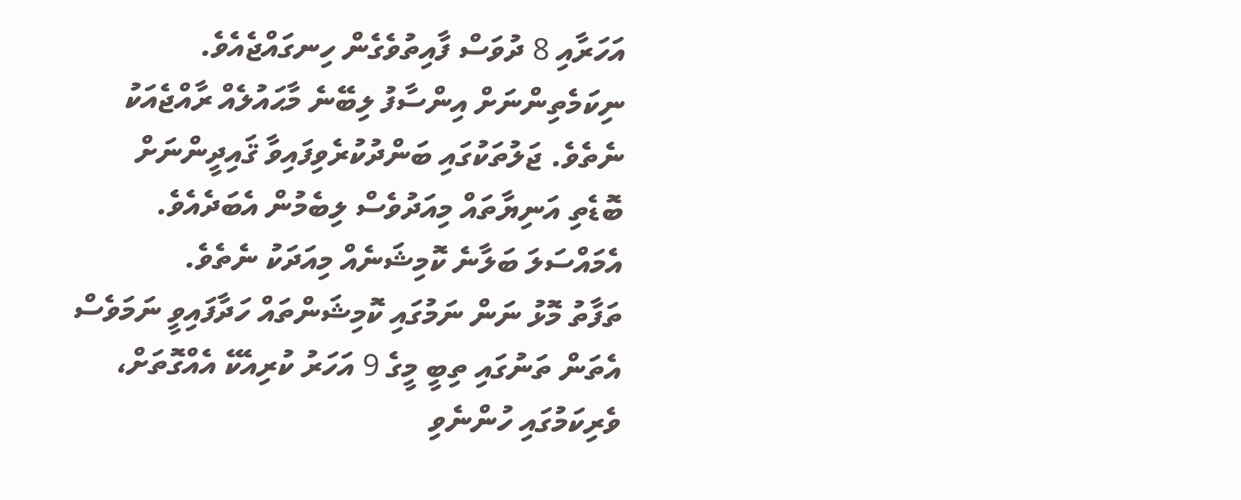އަހަރާއި 8 ދުވަސް ފާއިތުވެގެން ހިނގައްޖެއެވެ. ނިކަމެތިންނަށް އިންސާފު ލިބޭނެ މާޙައުލެއް ރާއްޖެއަކު ނެތެވެ. ޖަލުތަކުގައި ބަންދުކުރެވިފައިވާ ޤައިދީންނަށް ބޮޑެތި އަނިޔާތައް މިއަދުވެސް ލިބެމުން އެބަދެއެވެ. އެމައްސަލަ ބަލާނެ ކޮމިޝަނެއް މިއަދަކު ނެތެވެ.
ތަފާތު މޮޅު ނަން ނަމުގައި ކޮމިޝަންތައް ހަދާފައިވީ ނަމަވެސް އެތަން ތަނުގައި ތިބީ މީގެ 9 އަހަރު ކުރިއެކޭ އެއްގޮތަށް، ވެރިކަމުގައި ހުންނެވި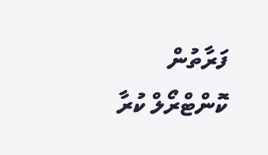ފަރާތުން ކޮންޓްރޯލް ކުރާ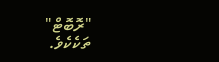"ރޮބޮޓް" ތަކެކެވެ.